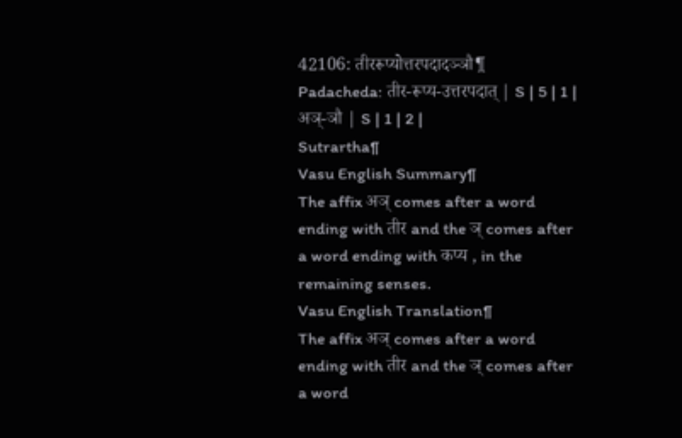42106: तीररूप्योत्तरपदादञ्ञौ¶
Padacheda: तीर-रूप्य-उत्तरपदात् | S | 5 | 1 |
अञ्-ञौ | S | 1 | 2 |
Sutrartha¶
Vasu English Summary¶
The affix अञ् comes after a word ending with तीर and the ञ् comes after a word ending with कप्य , in the remaining senses.
Vasu English Translation¶
The affix अञ् comes after a word ending with तीर and the ञ् comes after a word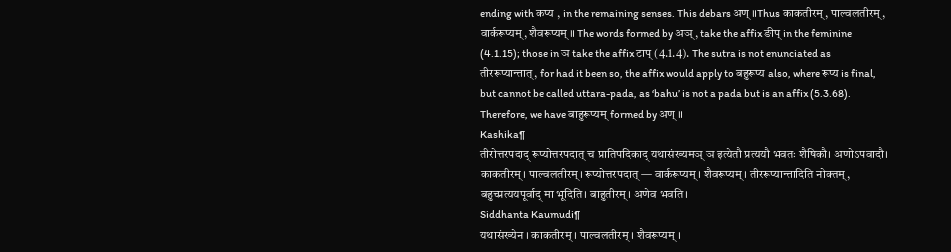ending with कप्य , in the remaining senses. This debars अण् ॥Thus काकतीरम्, पाल्वलतीरम्, वार्करूप्यम्, शैवरूप्यम् ॥ The words formed by अञ्, take the affix ङीप् in the feminine (4.1.15); those in ञ take the affix टाप् (4.1.4). The sutra is not enunciated as तीररूप्यान्तात्, for had it been so, the affix would apply to बहुरूप्य also, where रूप्य is final, but cannot be called uttara-pada, as ‘bahu’ is not a pada but is an affix (5.3.68). Therefore, we have बाहुरूप्यम् formed by अण् ॥
Kashika¶
तीरोत्तरपदाद् रूप्योत्तरपदात् च प्रातिपदिकाद् यथासंख्यमञ् ञ इत्येतौ प्रत्ययौ भवतः शैषिकौ। अणोऽपवादौ। काकतीरम्। पाल्वलतीरम्। रूप्योत्तरपदात् — वार्करूप्यम्। शैवरूप्यम्। तीररूप्यान्तादिति नोक्तम्, बहुच्प्रत्ययपूर्वाद् मा भूदिति। बाहुतीरम्। अणेव भवति।
Siddhanta Kaumudi¶
यथासंख्येन । काकतीरम् । पाल्वलतीरम् । शैवरूप्यम् ।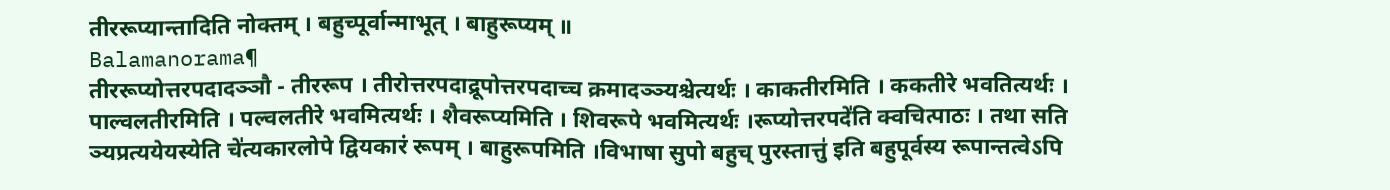तीररूप्यान्तादिति नोक्तम् । बहुच्पूर्वान्माभूत् । बाहुरूप्यम् ॥
Balamanorama¶
तीररूप्योत्तरपदादञ्ञौ - तीररूप । तीरोत्तरपदाद्रूपोत्तरपदाच्च क्रमादञ्ञ्यश्चेत्यर्थः । काकतीरमिति । ककतीरे भवतित्यर्थः । पाल्वलतीरमिति । पल्वलतीरे भवमित्यर्थः । शैवरूप्यमिति । शिवरूपे भवमित्यर्थः ।रूप्योत्तरपदे॑ति क्वचित्पाठः । तथा सति ञ्यप्रत्ययेयस्येति चे॑त्यकारलोपे द्वियकारं रूपम् । बाहुरूपमिति ।विभाषा सुपो बहुच् पुरस्तात्तु॑ इति बहुपूर्वस्य रूपान्तत्वेऽपि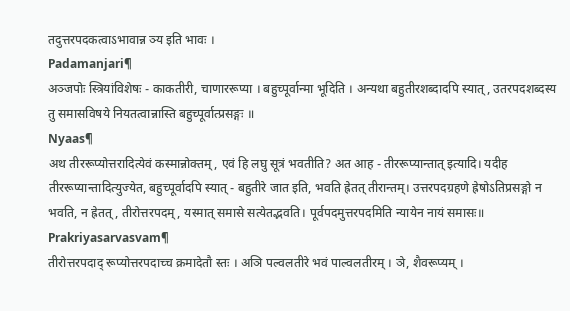तदुत्तरपदकत्वाऽभावान्न ञ्य इति भावः ।
Padamanjari¶
अञ्जपोः स्त्रियांविशेषः - काकतीरी, चाणाररूप्या । बहुच्पूर्वान्मा भूदिति । अन्यथा बहुतीरशब्दादपि स्यात्, उतरपदशब्दस्य तु समासविषये नियतत्वान्नास्ति बहुच्पूर्वात्प्रसङ्गः ॥
Nyaas¶
अथ तीररूप्योत्तरादित्येवं कस्मान्नोक्तम्, एवं हि लघु सूत्रं भवतीति? अत आह - तीररूप्यान्तात् इत्यादि। यदीह तीररूप्यान्तादित्युज्येत, बहुच्पूर्वादपि स्यात् - बहुतीरे जात इति, भवति ह्रेतत् तीरान्तम्। उत्तरपदग्रहणे ह्रेषोऽतिप्रसङ्गो न भवति, न ह्रेतत्, तीरोत्तरपदम्, यस्मात् समासे सत्येतद्भवति। पूर्वपदमुत्तरपदमिति न्यायेन नायं समासः॥
Prakriyasarvasvam¶
तीरोत्तरपदाद् रूप्योत्तरपदाच्च क्रमादेतौ स्तः । अञि पल्वलतीरे भवं पाल्वलतीरम् । ञे, शैवरूप्यम् ।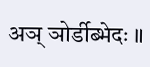अञ् ञोर्डीब्भेदः ॥